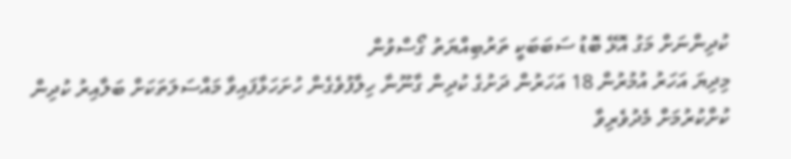ކުދިންނަށް މަގު އޮޅޭ ބޮޑު ސަބަބަކީ ތަރުބިއްޔަތު ގޯސްވުން
މިދިޔަ އަހަރު އުމުރުން 18 އަހަރުން ދަށުގެ ކުދިން ގާނޫނާ ހިލާފުވެގެން ހުށަހަޅާފައިވާ މައްސަލަތަކަށް ބަލާއިރު ކުދިން ކުށްކުރުމަށް މެދުވެރިވާ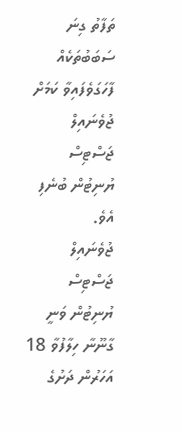ތަފާތު ގިނަ ސަބަބުތަކެއް ފާހަގަވެފައިވާ ކަމަށް ޖުވެނައިލް ޖަސްޓިސް ޔުނިޓުން ބުނެފި އެވެ.
ޖުވެނައިލް ޖަސްޓިސް ޔުނިޓުން ވަނީ ގާނޫނާ ހިލާފުވާ 18 އަހަރުން ދަށުގެ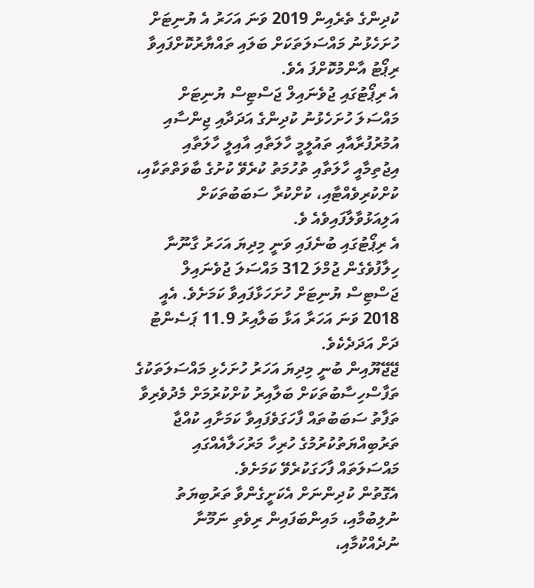ކުދިންގެ ތެރެއިން 2019 ވަނަ އަހަރު އެ ޔުނިޓަށް ހުށަހެޅުނު މައްސަލަތަކަށް ބަލައި ތައްޔާރުކޮށްފައިވާ ރިޕޯޓު އާންމުކޮށްފަ އެވެ.
އެ ރިޕޯޓުގައި ޖުވެނައިލް ޖަސްޓިސް ޔުނިޓަށް މައްސަލަ ހުށަހެޅުނު ކުދިންގެ އަދަދާއި ޖިންސާއި އުމުރުފުރާއާއި ތައުލީމީ ހާލަތާއި އާއިލީ ހާލަތާއި އިޖުތިމާއީ ހާލަތާއި ތުހުމަތު ކުރެވޭ ކުށުގެ ބާވަތްތަކާއި، ކުށްކުރިވެއްޓާއި، ކުށްކުރާ ސަބަބުތަކަށް އަލިއަޅުވާލާފައިވެއެ ވެ.
އެ ރިޕޯޓުގައި ބުނެފައި ވަނީ މިދިޔަ އަހަރު ގާނޫނާ ހިލާފުވެގެން ޖުމްލަ 312 މައްސަލަ ޖުވެނައިލް ޖަސްޓިސް ޔުނިޓަށް ހުށަހަޅާފައިވާ ކަމަށެވެ. އެއީ 2018 ވަނަ އަހަރާ އަޅާ ބަލާއިރު 11.9 ޕަސެންޓު ދަށް އަދަދެކެވެ.
ޖޭޖޭޔޫއިން ބުނީ މިދިޔަ އަހަރު ހުށަހެޅި މައްސަލަތަކުގެ ތަފާސްހިސާބުތަކަށް ބަލާއިރު ކުށްކުރުމަށް މެދުވެރިވާ ތަފާތު ސަބަބުތައް ފާހަގަވެފައިވާ ކަމަށާއި ކުއްޖާ ތަރުބިއްޔަތުކުރުމުގެ ހުރިހާ މަރުހަލާއެއްގައި މައްސަލަތައް ފާހަގަކުރެވޭ ކަމަށެވެ.
އެގޮތުން ކުދިންނަށް އެކަށީގެންވާ ތަރުބިޔަތު ނުލިބުމާއި، މައިންބަފައިން ރިވެތި ނަމޫނާ ނުދެއްކުމާއި،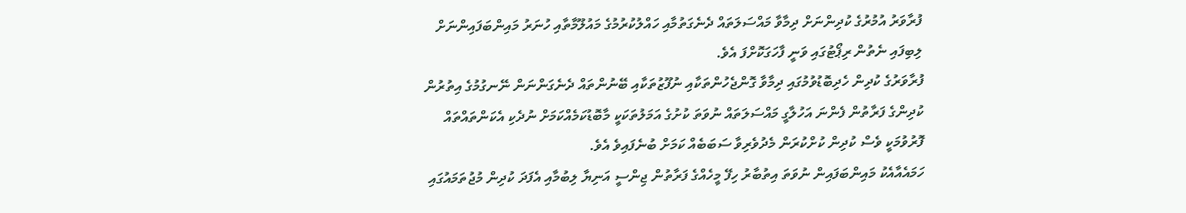ފުރާވަރު އުމުރުގެ ކުދިންނަށް ދިމާވާ މައްސަލަތައް ދެނެގަތުމާއި ހައްލުކުރުމުގެ މައުލޫމާތާއި ހުނަރު މައިންބަފައިންނަށް ލިބިފައި ނެތުން ރިޕޯޓުގައި ވަނީ ފާހަގަކޮށްފަ އެވެ.
ފުރާވަރުގެ ކުދިން ހެދިބޮޑުވުމުގައި ދިމާވާ ގޮންޖެހުންތަކާއި ނުފޫޒުތަކާއި ބޭނުންތައް ދެނެގަންނަން ނޭނގުމުގެ އިތުރުން ކުދިންގެ ފަރާތުން ފެންނަ އަހުލާގީ މައްސަލަތައް ނުވަތަ ކުށުގެ އަމަލުތަކަކީ މާބޮޑުކަމެއްކަމަށް ނުދެކި އެކަންތައްތައް ފޮރުވުމަކީ ވެސް ކުދިން ކުށްކުރަން މެދުވެރިވާ ސަބަބެއް ކަމަށް ބުނެފައިވެ އެވެ.
ހަމައެއާއެކު މައިންބަފައިން ނުވަތަ އިތުބާރު ހިފޭ މީހެއްގެ ފަރާތުން ޖިންސީ އަނިޔާ ލިބުމާއި އެފަދަ ކުދިން މުޖުތަމައުގައި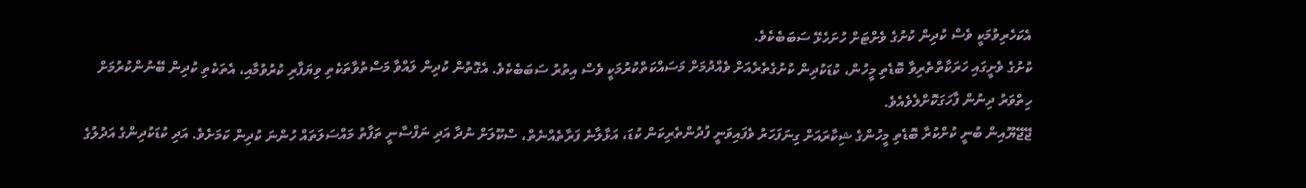އެކަހެރިވުމަކީ ވެސް ކުދިން ކުށުގެ ވެށްޓަށް ހުށަހެޅޭ ސަބަބެކެވެ.
ކުށުގެ ވެށީގައި ހަރަކާތްތެރިވާ ބޮޑެތި މީހުން، ކުޑަކުދިން ކުށުގެތެރެއަށް ވެއްދުމަށް މަސައްކަތްކުރުމަކީ ވެސް އިތުރު ސަބަބެކެވެ. އެގޮތުން ކުދިން ލައްވާ މަސްތުވާތަކެތި ވިޔަފާރި ކުރުވުމާއި، އެތަކެތި ކުދިން ބޭނުންކުރުމަށް ހިތްވަރު ދިނުން ފާހަގަކޮށްލެވެއެވެ.
ޖޭޖޭޔޫއިން ބުނީ ކުށްކުރާ ބޮޑެތި މީހުންގެ ޝިކާރައަށް ގިނަފަހަރު ވެފައިވަނީ ފުދުންތެރިކަން ކުޑަ، އަޅާލާނެ ފަރާތެއްނެތް، ސްކޫލަށް ނުދާ އަދި ނަފްސާނީ ތަފާތު މައްސަލަތައް ހުންނަ ކުދިން ކަމަށެވެ. އަދި ކުޑަކުދިންގެ އަދުލުގެ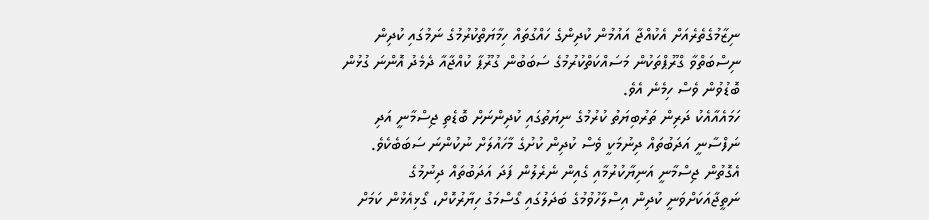ނިޒާމުގެތެރެއަށް އެކުއްޖާ އައުމުން ކުދިންގެ ހައްގުތައް ހިމާޔަތްކުރުމުގެ ނަމުގައި ކުދިން ނިސްބަތްވާ ގްރޫޕްތަކުން މަސައްކަތްކުރުމުގެ ސަބަބުން ގުރޫޕާ ކުއްޖާއާ ދެމެދު އޮންނަ ގުޅުން ބޮޑުވުން ވެސް ހިމެނެ އެވެ.
ހަމައެއާއެކު ދަރިން ތަރުބިޔަތު ކުރުމުގެ ނިޔަތުގައި ކުދިންނަށް ބޮޑެތި ޖިސްމާނީ އަދި ނަފްސާނީ އަދަބުތައް ދިނުމަކީ ވެސް ކުދިން ކުށުގެ މާހައުލަށް ނުކުންނަ ސަބަބެކެވެ.
އެގޮތުން ޖިސްމާނީ އަނިޔާކުރުމާއި ގެއިން ނެރެލުން ފަދަ އަދަބުތައް ދިނުމުގެ ނަތީޖާއަކަށްވަނީ ކުދިން އިސްލާހުވުމުގެ ބަދަލުގައި ގޯސްމަގު ހިޔާރުކޮށް، ގޯޅިއެޅުން ކަމަށް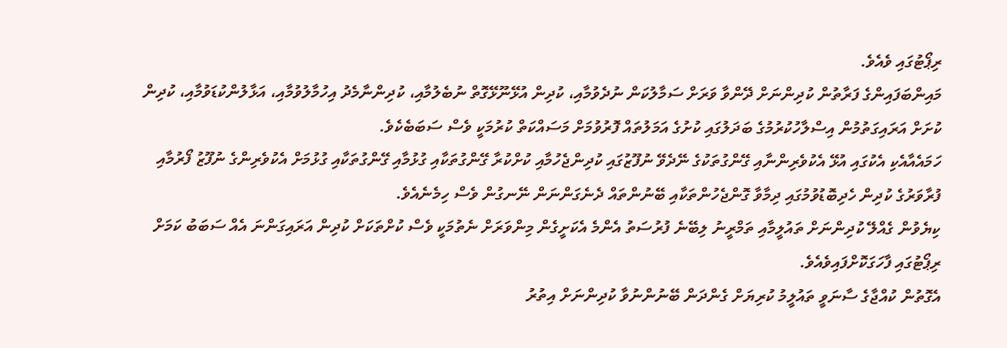ރިޕޯޓުގައި ވެއެވެ.
މައިންބަފައިންގެ ފަރާތުން ކުދިންނަށް ދޭންވާ ވަރަށް ސަމާލުކަން ނުދެވުމާއި، ކުދިން އުޅޭނޫޅޭގޮތް ނުބެލުމާއި، ކުދިންނާމެދު އިހުމާލުވުމާއި، އަޅާލުންކުޑަވުމާއި، ކުދިން ކުށަށް އަރައިގަތުމުން އިސްލާހުކުރުމުގެ ބަދަލުގައި ކުށުގެ އަމަލުތައް ފޮރުވުމަށް މަސައްކަތް ކުރުމަކީ ވެސް ސަބަބެކެވެ.
ހަމައެއާއެކި އެކުގައި އުޅޭ އެކުވެރިންނާއި ގޭންގުތަކުގެ ނޭދެވޭ ނުފޫޒުގައި ކުދިންޖެހުމާއި ކުށްކުރާ ގޭންގުތަކާއި ގުޅުމާއި ގޭންގުތަކާއި ގުޅުމަށް އެކުވެރިންގެ ނުފޫޒު ފޯރުމާއި ފުރާވަރުގެ ކުދިން ހެދިބޮޑުވުމުގައި ދިމާވާ ގޮންޖެހުންތަކާއި ބޭނުންތައް ދެނެގަންނަން ނޭނގުން ވެސް ހިމެނެއެވެ.
ކިޔެވުން ގެއްލޭ ކުދިންނަށް ތައުލީމާއި ތަމްރީނު ލިބޭނެ ފުރުސަތު އެންމެ އެކަށީގެން މިންވަރަށް ނެތުމަކީ ވެސް ކުށްތަކަށް ކުދިން އަރައިގަންނަ އެއް ސަބަބު ކަމަށް ރިޕޯޓުގައި ފާހަގަކޮށްފައިވެއެވެ.
އެގޮތުން ކުއްޖާގެ ސާނަވީ ތައުލީމު ކުރިޔަށް ގެންދަން ބޭނުންނުވާ ކުދިންނަށް އިތުރު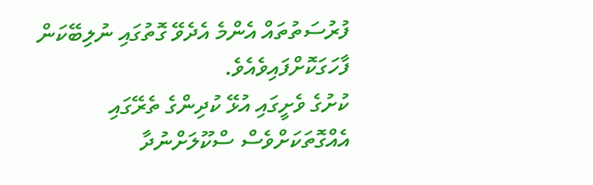ފުރުސަތުތައް އެންމެ އެދެވޭ ގޮތުގައި ނުލިބޭކަން ފާހަގަކޮށްފައިވެއެވެ.
ކުށުގެ ވެށީގައި އުޅޭ ކުދިންގެ ތެރޭގައި އެއްގޮތަކަށްވެސް ސްކޫލަށްނުދާ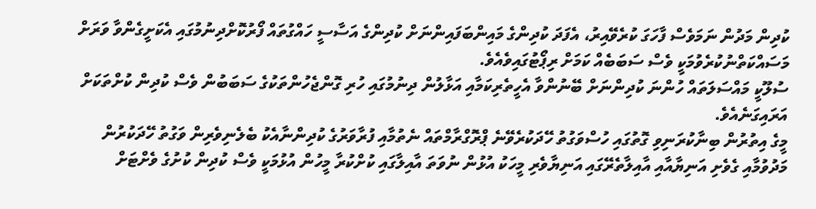ކުދިން މަދުން ނަމަވެސް ފާހަގަ ކުރެވޭއިރު، އެފަދަ ކުދިންގެ މައިންބަފައިންނަށް ކުދިންގެ އަސާސީ ހައްގުތައް ފޯރުކޮށްދިނުމުގައި އެކަށީގެންވާ ވަރަށް މަސައްކަތްނުކުރެވުމަކީ ވެސް ސަބަބެއް ކަމަށް ރިޕޯޓުގައިވެއެވެ.
ސުލޫކީ މައްސަލަތައް ހުންނަ ކުދިންނަށް ބޭނުންވާ އެހީތެރިކަމާއި އަޅާލުން ދިނުމުގައި ހުރި ގޮންޖެހުންތަކުގެ ސަބަބުން ވެސް ކުދިން ކުށްތަކަށް އަރައިގަނެއެވެ.
މީގެ އިތުރުން ބިނާކުރަނިވި ގޮތުގައި ހުސްވަގުތު ހޭދަކުރެވޭނެ ޕްރޮގްރާމްތައް ނެތުމާއި ފުރާވަރުގެ ކުދިންނާއެކު ބެލެނިވެރިން ވަގުތު ހޭދަކުރުން މަދުވުމާއި ގެވެށި އަނިޔާއާއި އާއިލާތެރޭގައި އަނިޔާވެރި މީހަކު އުޅުން ނުވަތަ އާއިލާގައި ކުށްކުރާ މީހުން އުޅުމަކީ ވެސް ކުދިން ކުށުގެ ވެށްޓަށް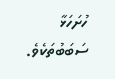ހުށަހަޅާ ސަބަބުތަކެވެ.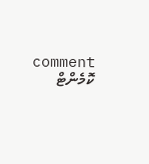comment ކޮމެންޓް